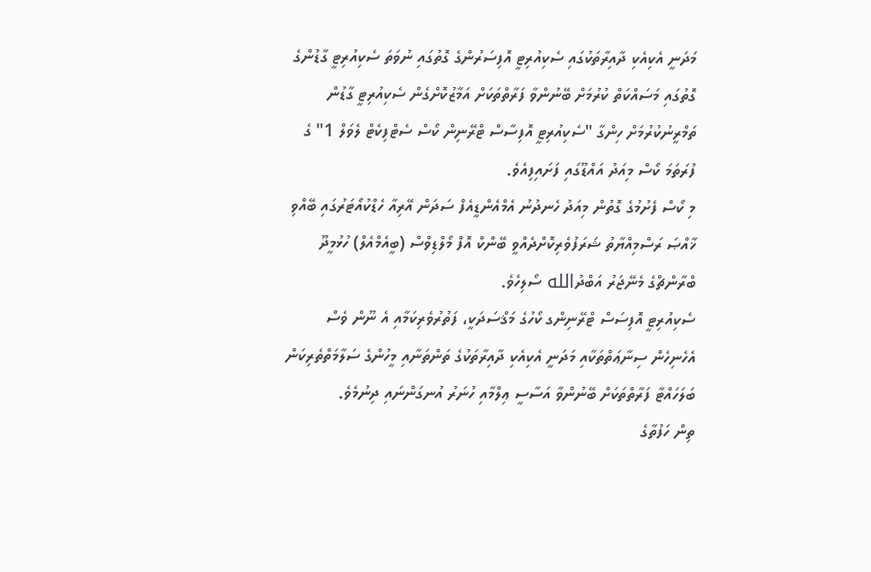މަދަނީ އެކިއެކި ދާއިރާތަކުގައި ސެކިއުރިޓީ އޮފިސަރުންގެ ގޮތުގައި ނުވަތަ ސެކިއުރިޓީ ގާޑުންގެ ގޮތުގައި މަސައްކަތް ކުރުމަށް ބޭނުންވާ ފަރާތްތަކަށް އަމާޒުކޮށްގެން ސެކިއުރިޓީ ގާޑުން ތަމްރީނުކުރުމަށް ހިންގާ "ސެކިއުރިޓީ އޮފިސާސް ޓްރޭނިން ކޯސް ސެޓްފިކެޓް ލެވަލް 1" ގެ ފުރަތަމަ ކޯސް މިއަދު އައްޑޫގައި ފަށައިފިއެވެ.
މި ކޯސް ފެށުމުގެ ގޮތުން މިއަދު ހެނދުނު އެމްއެންޑީއެފް ސަދަން އޭރިއާ ހެޑްކުއޯޓަރުގައި ބޭއްވި ޚާއްޞަ ރަސްމިއްޔާތު ޝަރަފުވެރިކޮށްދެއްވީ ބޭންކް އޮފް މޯލްޑިވްސް (ބީއެމްއެލް) ހުޅުމީދޫ ބްރާންޗްގެ މެނޭޖަރު އަބްދުالله ސޯލިހެވެ.
ސެކިއުރިޓީ އޮފިސަސް ޓްރޭނިންގ ކޯހުގެ މަޤްސަދަކީ، ފަތުރުވެރިކަމާއި އެ ނޫން ވެސް އެހެނިހެން ސިނާޢަތްތަކާއި މަދަނީ އެކިއެކި ދާއިރާތަކުގެ ތަންތަނާއި މީހުންގެ ސަލާމަތްތެރިކަން ބަލަހައްޓާ ފަރާތްތަކަށް ބޭނުންވާ އަސާސީ ޢިލްމާއި ހުނަރު އުނގަންނައި ދިނުމެވެ.
ތިން ހަފުތާގެ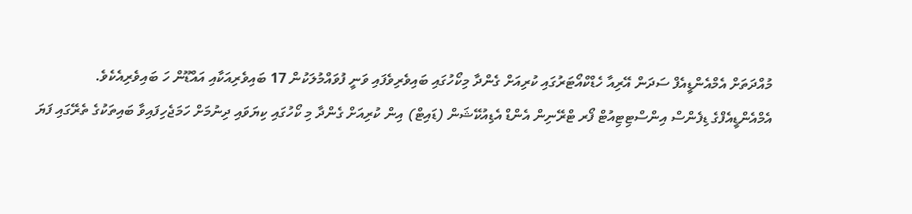މުއްދަތަށް އެމްއެންޑީއެފް ސަދަން އޭރިއާ ހެޑްކްއޯޓަރުގައި ކުރިއަށް ގެންދާ މިކޯހުގައި ބައިވެރިވެފައި ވަނީ ފުވައްމުލަކުން 17 ބައިވެރިއަކާއި އައްޑޫން ހަ ބައިވެރިއެކެވެ.
އެމްއެންޑީއެފްގެ ޑިފެންސް އިންސްޓިޓިއުޓް ފޯރ ޓްރޭނިން އެންޑް އެޑިއުކޭޝަން (ޑައިޓް) އިން ކުރިއަށް ގެންދާ މި ކޯހުގައި ކިޔަވައި ދިނުމަށް ހަމަޖެހިފައިވާ ބައިތަކުގެ ތެރޭގައި ފަޔަ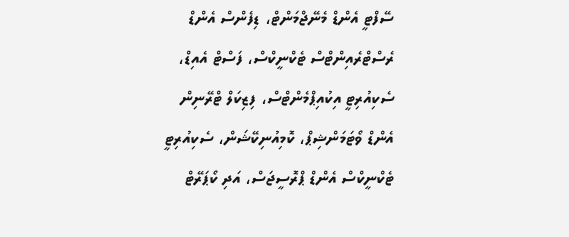ސޭފްޓީ އެންޑް މެނޭޖްމަންޓް، ޑިފެންސް އެންޑް ރެސްޓްރެއިންޓްސް ޓެކްނީކްސް، ފަސްޓް އެއިޑް، ސެކިއުރިޓީ އިކުއިޕްމެންޓްސް، ފިޒިކަލް ޓްރޭނިން އެންޑް ވޯޓަމަންޝިޕް، ކޮމިއުނިކޭޝަން، ސެކިއުރިޓީ ޓެކްނީކްސް އެންޑް ޕްރޮސީޖަސް، އަދި ކޯޕަރޭޓް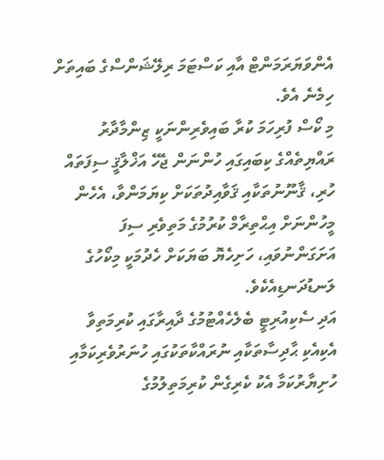އެންވަޔަރަމަންޓް އާއި ކަސްޓަމަ ރިލޭޝަންސްގެ ބައިތަށް ހިމެނެ އެވެ.
މި ކޯސް ފުރިހަމަ ކުރާ ބައިވެރިންނަކީ ޒިންމާދާރު ރައްޔިތެއްގެ ކިބައިގައި ހުންނަން ޖެހޭ އަޚްލާޤީ ސިފަތައް ހުރި، ޤާނޫނުތަކާއި ޤަވާއިދުތަކަށް ކިޔަމަންވާ، އެހެން މީހުންނަށް އިޙްތިރާމް ކުރުމުގެ މަތިވެރި ސިފަ އަށަގަންނުވައި، ހަށިހެޔޮ ބަޔަކަށް ހެދުމަކީ މިކޯހުގެ ލަނޑުދަނޑިއެކެވެ.
އަދި ސެކިއުރިޓީ ބެލެހެއްޓުމުގެ ދާއިރާގައި ކުރިމަތިވާ އެކިއެކި ޙާދިސާތަކާއި ނުރައްކާތަކުގައި ހުނަރުވެރިކަމާއި ހުށިޔާރުކަމާ އެކު ކެރިގެން ކުރިމަތިލުމުގެ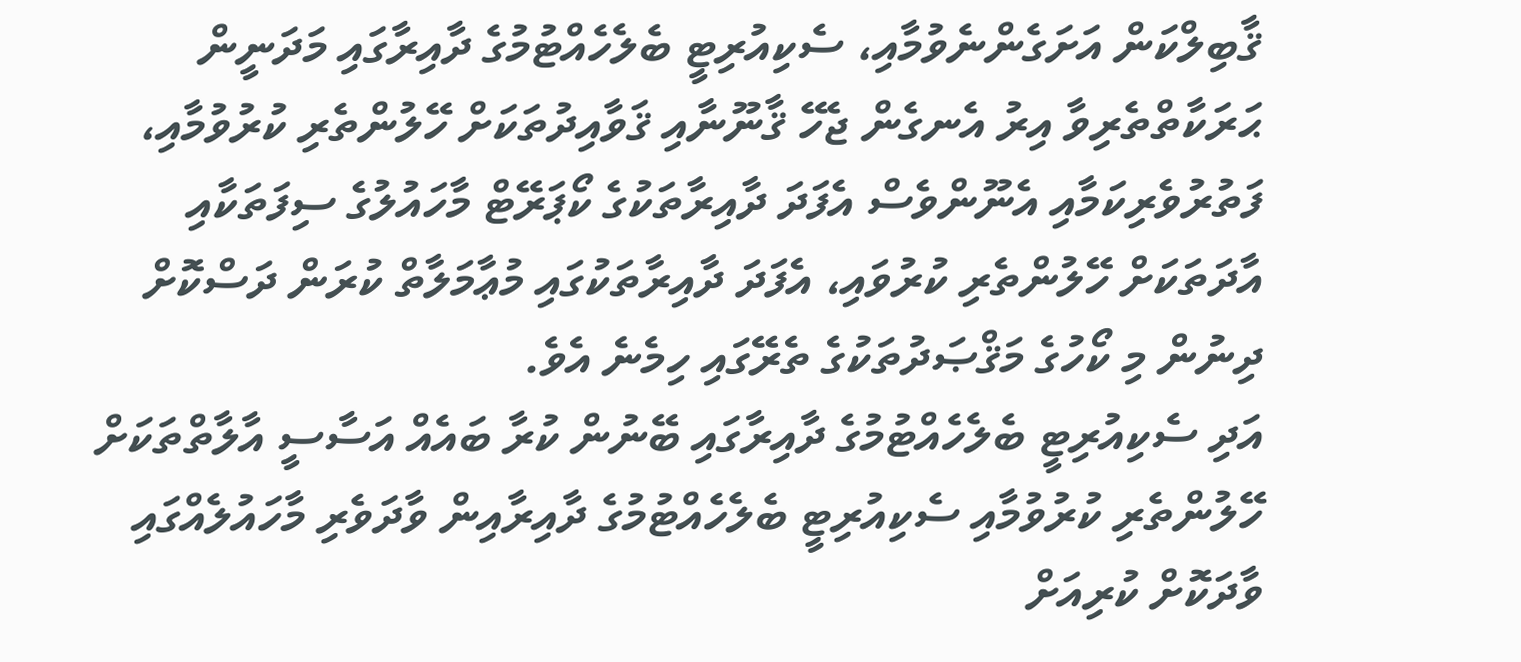ޤާބިލްކަން އަށަގެންނެވުމާއި، ސެކިއުރިޓީ ބެލެހެއްޓުމުގެ ދާއިރާގައި މަދަނީން ޙަރަކާތްތެރިވާ އިރު އެނގެން ޖެހޭ ޤާނޫނާއި ޤަވާއިދުތަކަށް ހޭލުންތެރި ކުރުވުމާއި، ފަތުރުވެރިކަމާއި އެނޫންވެސް އެފަދަ ދާއިރާތަކުގެ ކޯޕަރޭޓް މާހައުލުގެ ސިފަތަކާއި އާދަތަކަށް ހޭލުންތެރި ކުރުވައި، އެފަދަ ދާއިރާތަކުގައި މުޢާމަލާތް ކުރަން ދަސްކޮށް ދިނުން މި ކޯހުގެ މަޤްޞަދުތަކުގެ ތެރޭގައި ހިމެނެ އެވެ.
އަދި ސެކިއުރިޓީ ބެލެހެއްޓުމުގެ ދާއިރާގައި ބޭނުން ކުރާ ބައެއް އަސާސީ އާލާތްތަކަށް ހޭލުންތެރި ކުރުވުމާއި ސެކިއުރިޓީ ބެލެހެއްޓުމުގެ ދާއިރާއިން ވާދަވެރި މާހައުލެއްގައި ވާދަކޮށް ކުރިއަށް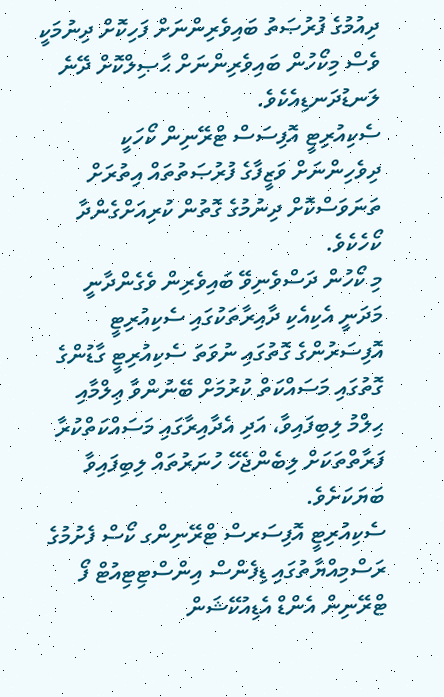ދިއުމުގެ ފުރުޞަތު ބައިވެރިންނަށް ފަހިކޮށް ދިނުމަކީ ވެސް މިކޯހުން ބައިވެރިންނަށް ޙާޞިލްކޮށް ދޭނެ ލަނޑުދަނޑިއެކެވެ.
ސެކިއުރިޓީ އޮފިސަސް ޓްރޭނިން ކޯހަކީ ދިވެހިންނަށް ވަޒީފާގެ ފުރުޞަތުތައް އިތުރަށް ތަނަވަސްކޮށް ދިނުމުގެ ގޮތުން ކުރިއަށްގެންދާ ކޯހެކެވެ.
މި ކޯހުން ދަސްވެނިވޭ ބައިވެރިން ވެގެންދާނީ މަދަނީ އެކިއެކި ދާއިރާތަކުގައި ސެކިއުރިޓީ އޮފިސަރުންގެ ގޮތުގައި ނުވަތަ ސެކިއުރިޓީ ގާޑުންގެ ގޮތުގައި މަސައްކަތް ކުރުމަށް ބޭނުންވާ ޢިލްމާއި ޙިލްމު ލިބިފައިވާ، އަދި އެދާއިރާގައި މަސައްކަތްކުރާ ފަރާތްތަކަށް ލިބެންޖެހޭ ހުނަރުތައް ލިބިފައިވާ ބަޔަކަށެވެ.
ސެކިއުރިޓީ އޮފިސަރސް ޓްރޭނިންގ ކޯސް ފެށުމުގެ ރަސްމިއްޔާތުގައި ޑިފެންސް އިންސްޓިޓިއުޓް ފޯ ޓްރޭނިން އެންޑް އެޑިއުކޭޝަން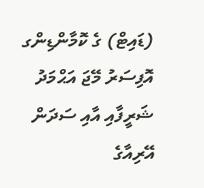(ޑައިޓް) ގެ ކޮމާންޑިންގ އޮފިސަރު މޭޖަ އަޙްމަދު ޝަރީފާއި އާއި ސަދަން އޭރިއާގެ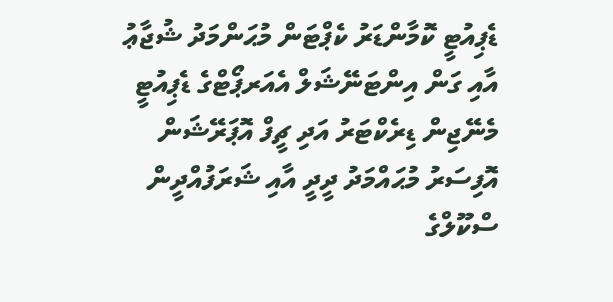ޑެޕިއުޓީ ކޮމާންޑަރު ކެޕްޓަން މުޙަންމަދު ޝުޖާޢު އާއި ގަން އިންޓަނޭޝަލް އެއަރޕޯޓްގެ ޑެޕިއުޓީ މެނޭޖިން ޑިރެކްޓަރު އަދި ޗީފް އޮޕަރޭޝަން އޮފިސަރު މުޙައްމަދު ދީދީ އާއި ޝަރަފުއްދީން ސްކޫލްގެ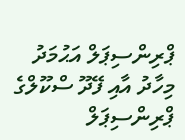ޕްރިންސިޕަލް އަޙުމަދު މިހާދު އާއި ފޭދޫ ސްކޫލްގެ ޕްރިންސިޕަލް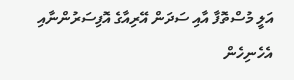އަލީ މުސްތޮފާ އާއި ސަދަން އޭރިއާގެ އޮފިސަރުންނާއި އެހެނިހެން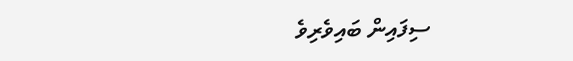ސިފައިން ބައިވެރިވެ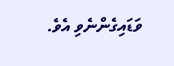ވަޑައިގެންނެވި އެވެ.